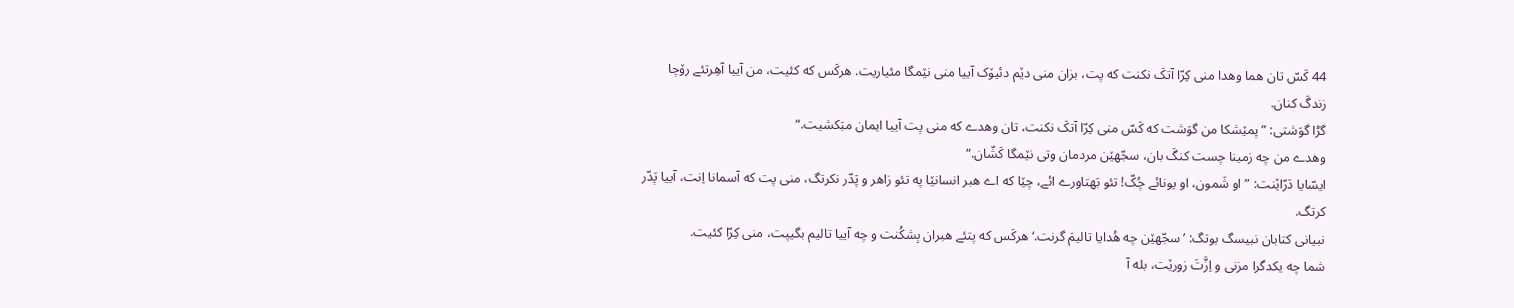44 کَسّ تان هما وهدا منی کِرّا آتکَ نکنت که پت، بزان منی دێم دئیۆک آییا منی نێمگا مئیاریت. هرکَس که کئیت، من آییا آهِرتئے رۆچا زندگَ کنان.
گڑا گوَشتی: ”پمێشکا من گوَشت که کَسّ منی کِرّا آتکَ نکنت، تان وهدے که منی پت آییا ایمان مبَکشیت.“
وهدے من چه زمینا چست کنگَ بان، سجّهێن مردمان وتی نێمگا کَشّان.“
ایسّایا دَرّاێنت: ”او شَمون، او یونائے چُکّ! تئو بَهتاورے ائے، چێا که اے هبر انسانێا په تئو زاهر و پَدّر نکرتگ، منی پت که آسمانا اِنت، آییا پَدّر کرتگ.
نبیانی کتابان نبیسگ بوتگ: ’سجّهێن چه هُدایا تالیمَ گرنت.‘ هرکَس که پتئے هبران بِشکُنت و چه آییا تالیم بگیپت، منی کِرّا کئیت.
شما چه یکدگرا مزنی و اِزَّتَ زورێت، بله آ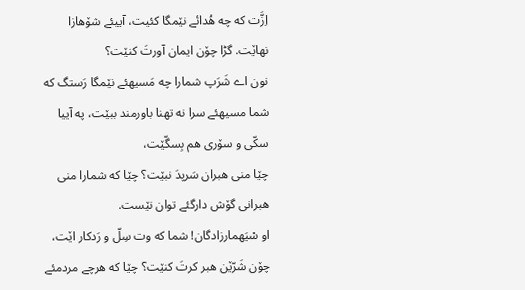اِزَّت که چه هُدائے نێمگا کئیت، آییئے شۆهازا نهاێت. گڑا چۆن ایمان آورتَ کنێت؟
نون اے شَرَپ شمارا چه مَسیهئے نێمگا رَستگ که شما مسیهئے سرا نه تهنا باورمند ببێت، په آییا سکّی و سۆری هم بِسگّێت،
چێا منی هبران سَرپدَ نبێت؟ چێا که شمارا منی هبرانی گۆش دارگئے توان نێست.
او سْیَهمارزادگان! شما که وت سِلّ و رَدکار اێت، چۆن شَرّێن هبر کرتَ کنێت؟ چێا که هرچے مردمئے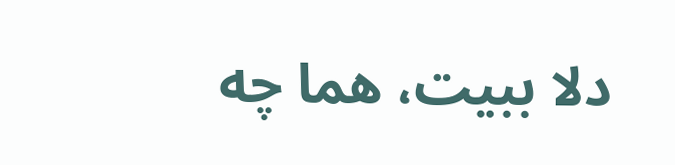دلا ببیت، هما چه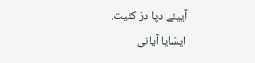آییئے دپا درَ کئیت.
ایسّایا آیانی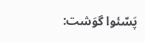پَسّئوا گوَشت: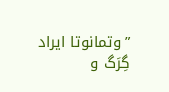”وتمانوتا ایراد گِرَگ و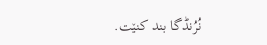نُرُنڈگا بند کنێت.